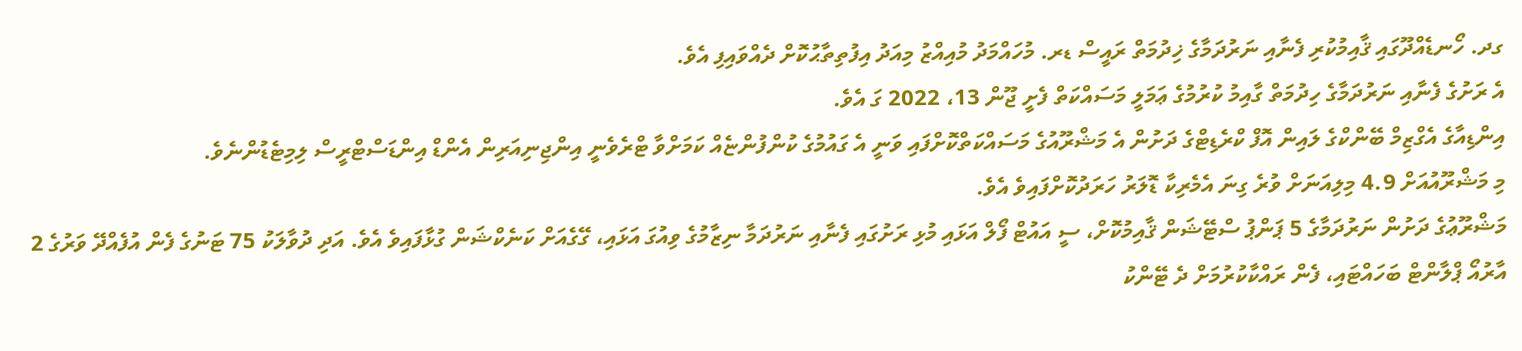ގދ. ހޯނޑެއްދޫގައި ޤާއިމުކުރި ފެނާއި ނަރުދަމާގެ ޚިދުމަތް ރައީސް ޑރ. މުހައްމަދު މުއިއްޒު މިއަދު އިފުތިތާޙުކޮށް ދެއްވައިފި އެވެ.
އެ ރަށުގެ ފެނާއި ނަރުދަމާގެ ހިދުމަތް ގާއިމު ކުރުމުގެ ޢަމަލީ މަސައްކަތް ފެށީ ޖޫން 13، 2022 ގަ އެވެ.
އިންޑިއާގެ އެގްޒިމް ބޭންކްގެ ލައިން އޮފް ކްރެޑިޓްގެ ދަށުން އެ މަޝްރޫއުގެ މަސައްކަތްކޮށްފައި ވަނީ އެ ގައުމުގެ ކުންފުންޏެއް ކަމަށްވާ ޓްރެވެނީ އިންޖިނިއަރިން އެންޑް އިންޑަސްޓްރީސް ލިމިޓެޑުންނެވެ.
މި މަޝްރޫއުއަށް 4.9 މިލިއަނަށް ވުރެ ގިނަ އެމެރިކާ ޑޮލަރު ހަރަދުކޮށްފައިވެ އެވެ.
މަޝްރޫޢުގެ ދަށުން ނަރުދަމާގެ 5 ޕަންޕު ސްޓޭޝަން ޤާއިމުކޮށް، ސީ އައުޓް ފޯލް އަޅައި މުޅި ރަށުގައި ފެނާއި ނަރުދަމާ ނިޒާމުގެ ވިއުގަ އަޅައި، ގޭގެއަށް ކަނެކްޝަން ގުޅާފައިވެ އެވެ. އަދި ދުވާލަކު 75 ޓަނުގެ ފެން އުފެއްދޭ ވަރުގެ 2 އާރުއޯ ޕްލާންޓް ބަހައްޓައި، ފެން ރައްކާކުރުމަށް ދެ ޓޭންކު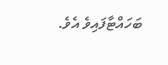ބަހައްޓާފައިވެ އެވެ.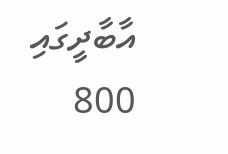އާބާދީގައި 800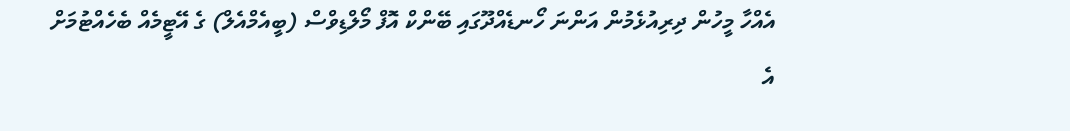އެއްހާ މީހުން ދިރިއުޅެމުން އަންނަ ހޯނޑެއްދޫގައި ބޭންކް އޮފް މޯލްޑިވްސް (ބީއެމްއެލް) ގެ އޭޓީމެއް ބެހެއްޓުމަށް އެ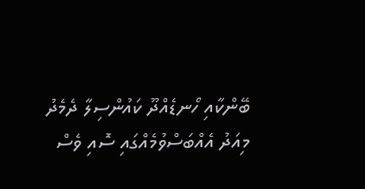ބޭންކާއި ހޯނޑެއްދޫ ކައުންސިލާ ދެމެދު މިއަދު އެއްބަސްވުމެއްގައި ސޮއި ވެސް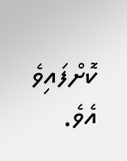ކޮށްފައިވެ އެވެ.